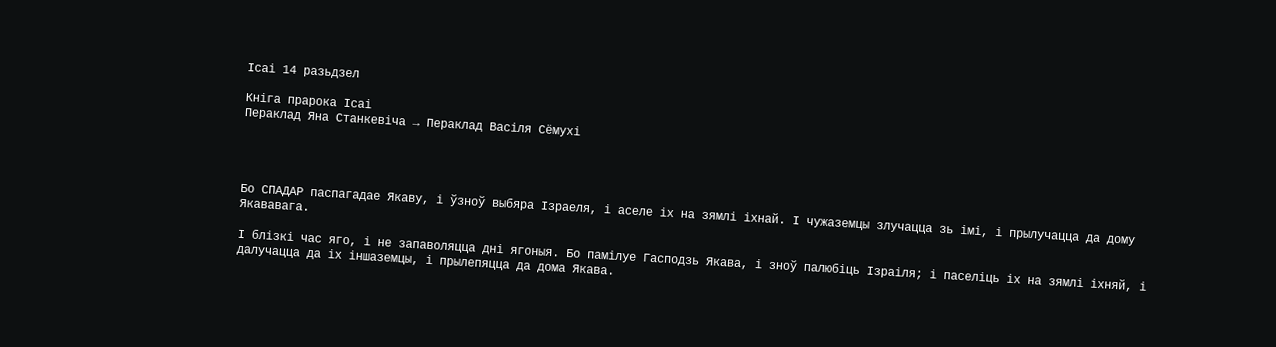Ісаі 14 разьдзел

Кніга прарока Ісаі
Пераклад Яна Станкевіча → Пераклад Васіля Сёмухі




Бо СПАДАР паспагадае Якаву, і ўзноў выбяра Ізраеля, і аселе іх на зямлі іхнай. І чужаземцы злучацца зь імі, і прылучацца да дому Якававага.

І блізкі час яго, і не запаволяцца дні ягоныя. Бо памілуе Гасподзь Якава, і зноў палюбіць Ізраіля; і паселіць іх на зямлі іхняй, і далучацца да іх іншаземцы, і прылепяцца да дома Якава.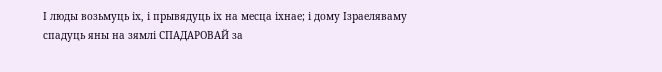І люды возьмуць іх, і прывядуць іх на месца іхнае; і дому Ізраеляваму спадуць яны на зямлі СПАДАРОВАЙ за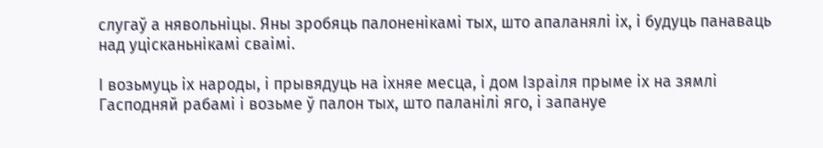слугаў а нявольніцы. Яны зробяць палоненікамі тых, што апаланялі іх, і будуць панаваць над уцісканьнікамі сваімі.

І возьмуць іх народы, і прывядуць на іхняе месца, і дом Ізраіля прыме іх на зямлі Гасподняй рабамі і возьме ў палон тых, што паланілі яго, і запануе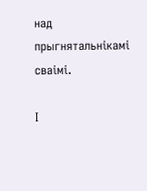над прыгнятальнікамі сваімі.

І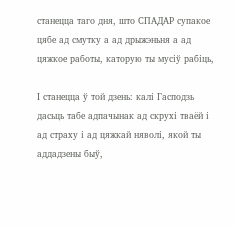станецца таго дня, што СПАДАР супакое цябе ад смутку а ад дрыжэньня а ад цяжкое работы, каторую ты мусіў рабіць,

І станецца ў той дзень: калі Гасподзь дасьць табе адпачынак ад скрухі тваёй і ад страху і ад цяжкай няволі, якой ты аддадзены быў,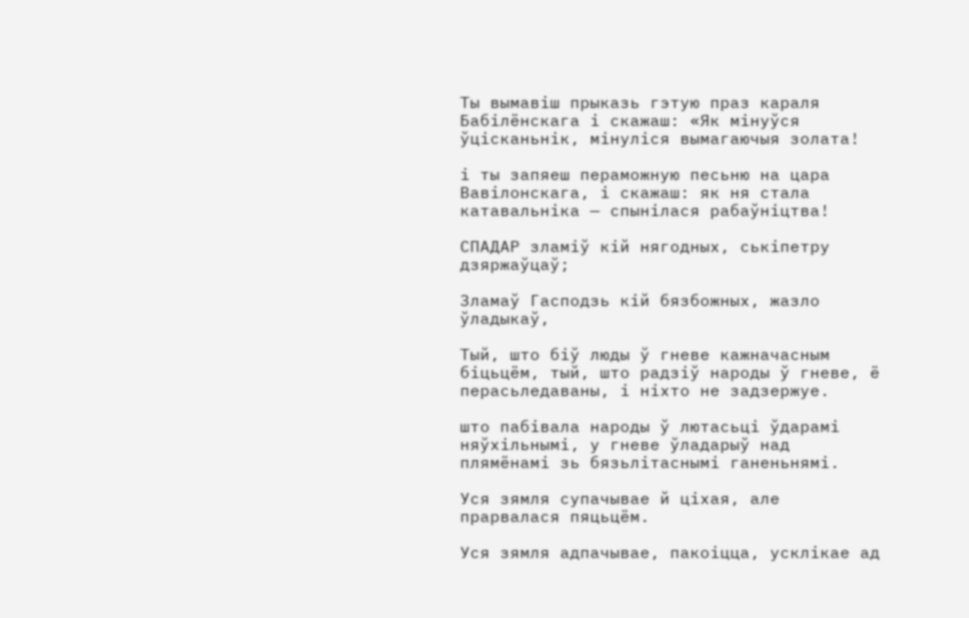Ты вымавіш прыказь гэтую праз караля Бабілёнскага і скажаш: «Як мінуўся ўцісканьнік, мінуліся вымагаючыя золата!

і ты запяеш пераможную песьню на цара Вавілонскага, і скажаш: як ня стала катавальніка — спынілася рабаўніцтва!

СПАДАР зламіў кій нягодных, ськіпетру дзяржаўцаў;

Зламаў Гасподзь кій бязбожных, жазло ўладыкаў,

Тый, што біў люды ў гневе кажначасным біцьцём, тый, што радзіў народы ў гневе, ё перасьледаваны, і ніхто не задзержуе.

што пабівала народы ў лютасьці ўдарамі няўхільнымі, у гневе ўладарыў над плямёнамі зь бязьлітаснымі ганеньнямі.

Уся зямля супачывае й ціхая, але прарвалася пяцьцём.

Уся зямля адпачывае, пакоіцца, усклікае ад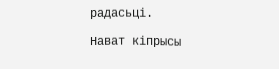радасьці.

Нават кіпрысы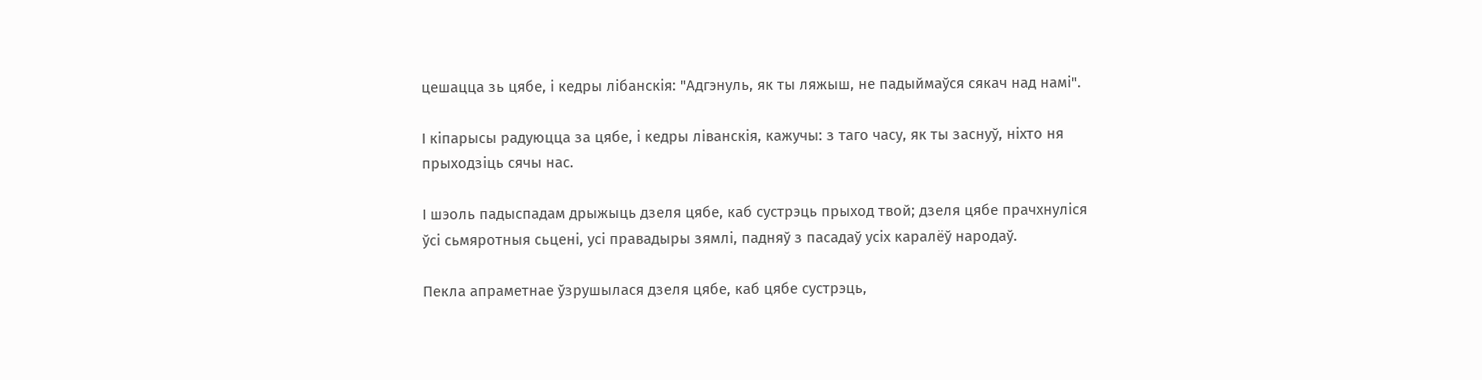цешацца зь цябе, і кедры лібанскія: "Адгэнуль, як ты ляжыш, не падыймаўся сякач над намі".

І кіпарысы радуюцца за цябе, і кедры ліванскія, кажучы: з таго часу, як ты заснуў, ніхто ня прыходзіць сячы нас.

І шэоль падыспадам дрыжыць дзеля цябе, каб сустрэць прыход твой; дзеля цябе прачхнуліся ўсі сьмяротныя сьцені, усі правадыры зямлі, падняў з пасадаў усіх каралёў народаў.

Пекла апраметнае ўзрушылася дзеля цябе, каб цябе сустрэць,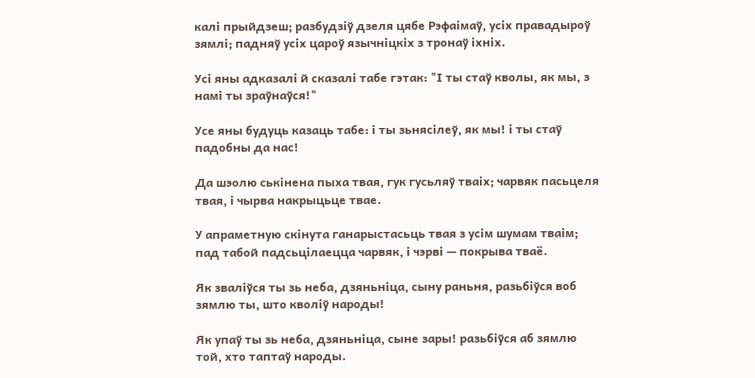калі прыйдзеш; разбудзіў дзеля цябе Рэфаімаў, усіх правадыроў зямлі; падняў усіх цароў язычніцкіх з тронаў іхніх.

Усі яны адказалі й сказалі табе гэтак: "І ты стаў кволы, як мы, з намі ты зраўнаўся!"

Усе яны будуць казаць табе: і ты зьнясілеў, як мы! і ты стаў падобны да нас!

Да шэолю ськінена пыха твая, гук гусьляў тваіх; чарвяк пасьцеля твая, і чырва накрыцьце твае.

У апраметную скінута ганарыстасьць твая з усім шумам тваім; пад табой падсьцілаецца чарвяк, і чэрві — покрыва тваё.

Як зваліўся ты зь неба, дзяньніца, сыну раньня, разьбіўся воб зямлю ты, што кволіў народы!

Як упаў ты зь неба, дзяньніца, сыне зары! разьбіўся аб зямлю той, хто таптаў народы.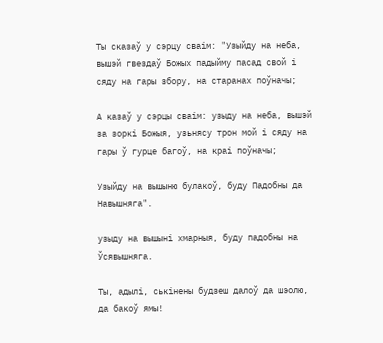Ты сказаў у сэрцу сваім: "Узыйду на неба, вышэй гвездаў Божых падыйму пасад свой і сяду на гары збору, на старанах поўначы;

А казаў у сэрцы сваім: узыду на неба, вышэй за зоркі Божыя, узьнясу трон мой і сяду на гары ў гурце багоў, на краі поўначы;

Узыйду на вышыню булакоў, буду Падобны да Навышняга".

узыду на вышыні хмарныя, буду падобны на Ўсявышняга.

Ты, адылі, ськінены будзеш далоў да шэолю, да бакоў ямы!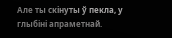Але ты скінуты ў пекла, у глыбіні апраметнай.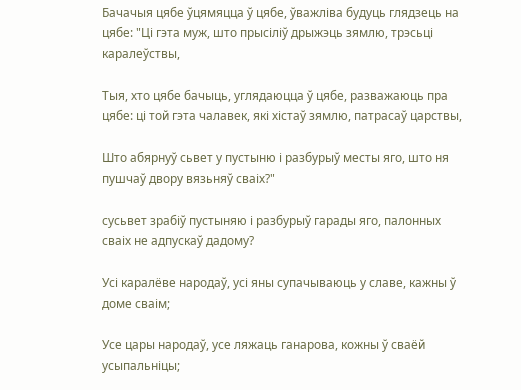Бачачыя цябе ўцямяцца ў цябе, ўважліва будуць глядзець на цябе: "Ці гэта муж, што прысіліў дрыжэць зямлю, трэсьці каралеўствы,

Тыя, хто цябе бачыць, углядаюцца ў цябе, разважаюць пра цябе: ці той гэта чалавек, які хістаў зямлю, патрасаў царствы,

Што абярнуў сьвет у пустыню і разбурыў месты яго, што ня пушчаў двору вязьняў сваіх?"

сусьвет зрабіў пустыняю і разбурыў гарады яго, палонных сваіх не адпускаў дадому?

Усі каралёве народаў, усі яны супачываюць у славе, кажны ў доме сваім;

Усе цары народаў, усе ляжаць ганарова, кожны ў сваёй усыпальніцы;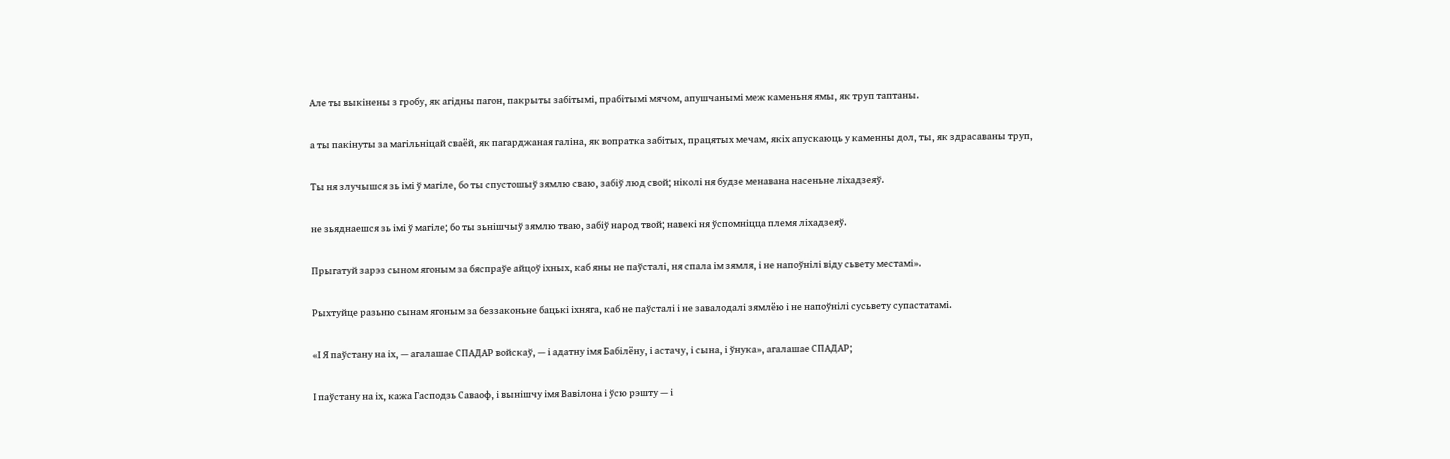Але ты выкінены з гробу, як агідны пагон, пакрыты забітымі, прабітымі мячом, апушчанымі меж каменьня ямы, як труп таптаны.

а ты пакінуты за магільніцай сваёй, як пагарджаная галіна, як вопратка забітых, працятых мечам, якіх апускаюць у каменны дол, ты, як здрасаваны труп,

Ты ня злучышся зь імі ў магіле, бо ты спустошыў зямлю сваю, забіў люд свой; ніколі ня будзе менавана насеньне ліхадзеяў.

не зьяднаешся зь імі ў магіле; бо ты зьнішчыў зямлю тваю, забіў народ твой; навекі ня ўспомніцца племя ліхадзеяў.

Прыгатуй зарэз сыном ягоным за бяспраўе айцоў іхных, каб яны не паўсталі, ня спала ім зямля, і не напоўнілі віду сьвету местамі».

Рыхтуйце разьню сынам ягоным за беззаконьне бацькі іхняга, каб не паўсталі і не завалодалі зямлёю і не напоўнілі сусьвету супастатамі.

«І Я паўстану на іх, — агалашае СПАДАР войскаў, — і адатну імя Бабілёну, і астачу, і сына, і ўнука», агалашае СПАДАР;

І паўстану на іх, кажа Гасподзь Саваоф, і вынішчу імя Вавілона і ўсю рэшту — і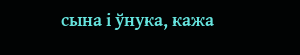сына і ўнука, кажа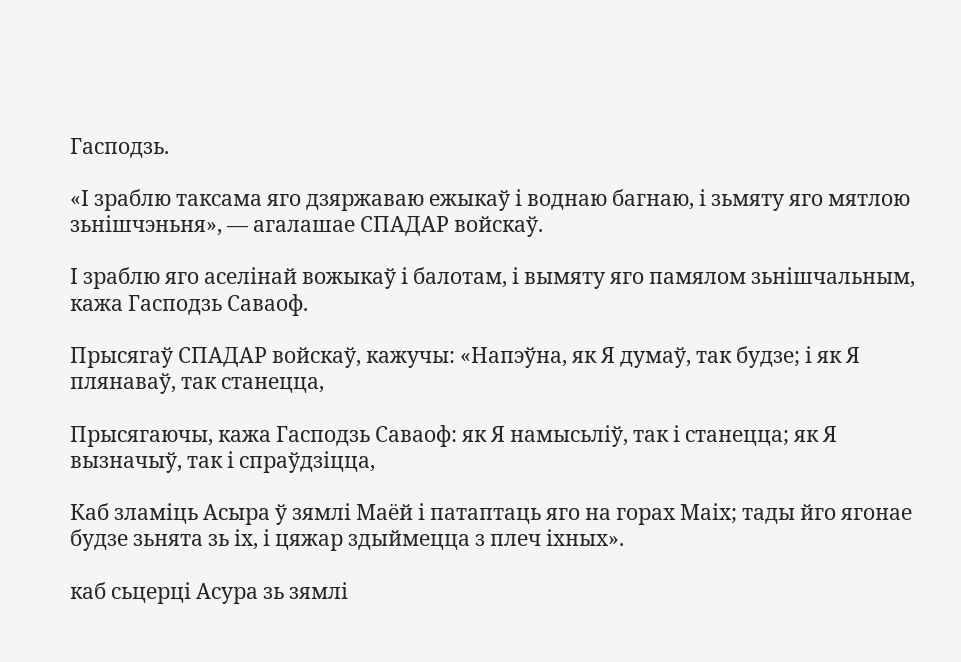Гасподзь.

«І зраблю таксама яго дзяржаваю ежыкаў і воднаю багнаю, і зьмяту яго мятлою зьнішчэньня», — агалашае СПАДАР войскаў.

І зраблю яго аселінай вожыкаў і балотам, і вымяту яго памялом зьнішчальным, кажа Гасподзь Саваоф.

Прысягаў СПАДАР войскаў, кажучы: «Напэўна, як Я думаў, так будзе; і як Я плянаваў, так станецца,

Прысягаючы, кажа Гасподзь Саваоф: як Я намысьліў, так і станецца; як Я вызначыў, так і спраўдзіцца,

Каб зламіць Асыра ў зямлі Маёй і патаптаць яго на горах Маіх; тады йго ягонае будзе зьнята зь іх, і цяжар здыймецца з плеч іхных».

каб сьцерці Асура зь зямлі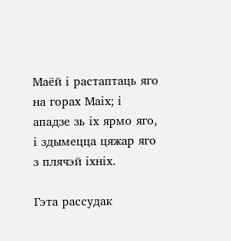Маёй і растаптаць яго на горах Маіх; і ападзе зь іх ярмо яго, і здымецца цяжар яго з плячэй іхніх.

Гэта рассудак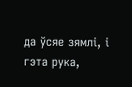да ўсяе зямлі, і гэта рука,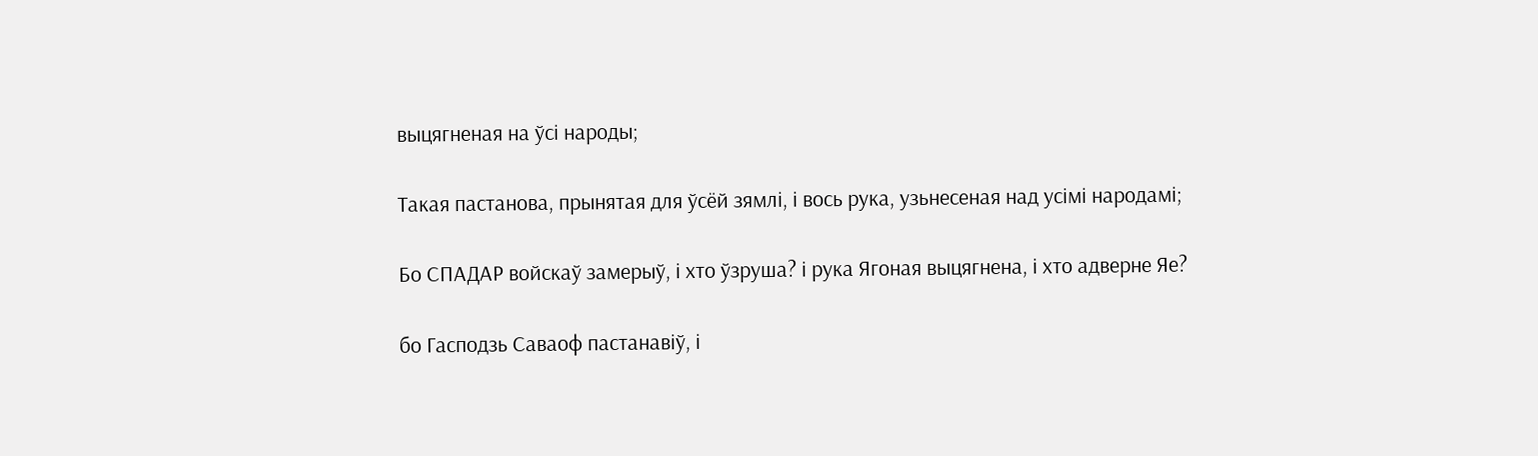выцягненая на ўсі народы;

Такая пастанова, прынятая для ўсёй зямлі, і вось рука, узьнесеная над усімі народамі;

Бо СПАДАР войскаў замерыў, і хто ўзруша? і рука Ягоная выцягнена, і хто адверне Яе?

бо Гасподзь Саваоф пастанавіў, і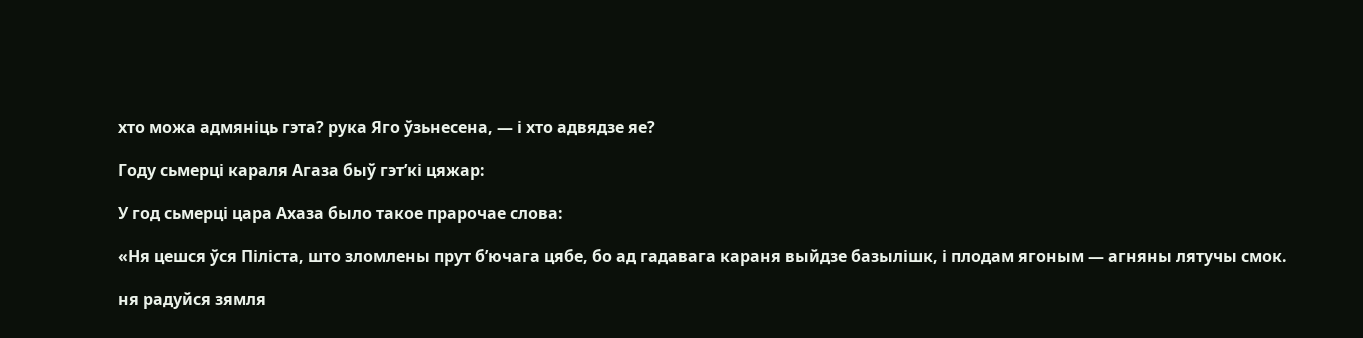хто можа адмяніць гэта? рука Яго ўзьнесена, — і хто адвядзе яе?

Году сьмерці караля Агаза быў гэт’кі цяжар:

У год сьмерці цара Ахаза было такое прарочае слова:

«Ня цешся ўся Піліста, што зломлены прут б’ючага цябе, бо ад гадавага караня выйдзе базылішк, і плодам ягоным — агняны лятучы смок.

ня радуйся зямля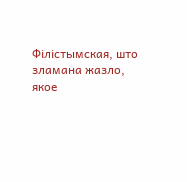Філістымская, што зламана жазло, якое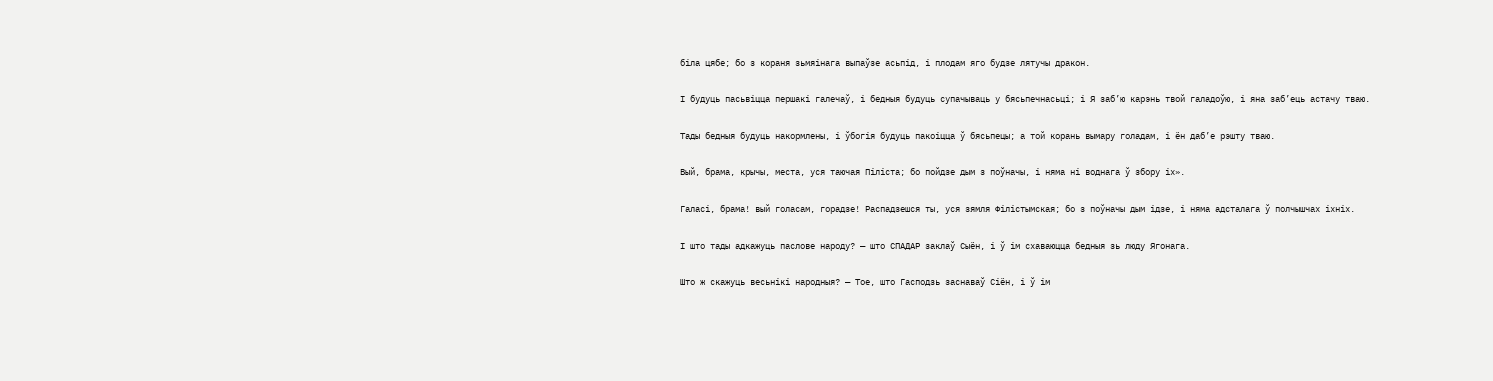біла цябе; бо з кораня зьмяінага выпаўзе асьпід, і плодам яго будзе лятучы дракон.

І будуць пасьвіцца першакі галечаў, і бедныя будуць супачываць у бясьпечнасьці; і Я заб’ю карэнь твой галадоўю, і яна заб’ець астачу тваю.

Тады бедныя будуць накормлены, і ўбогія будуць пакоіцца ў бясьпецы; а той корань вымару голадам, і ён даб’е рэшту тваю.

Вый, брама, крычы, места, уся таючая Піліста; бо пойдзе дым з поўначы, і няма ні воднага ў збору іх».

Галасі, брама! вый голасам, горадзе! Распадзешся ты, уся зямля Філістымская; бо з поўначы дым ідзе, і няма адсталага ў полчышчах іхніх.

І што тады адкажуць паслове народу? — што СПАДАР заклаў Сыён, і ў ім схаваюцца бедныя зь люду Ягонага.

Што ж скажуць весьнікі народныя? — Тое, што Гасподзь заснаваў Сіён, і ў ім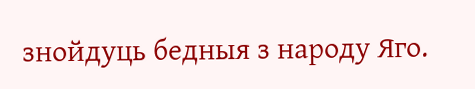знойдуць бедныя з народу Яго.